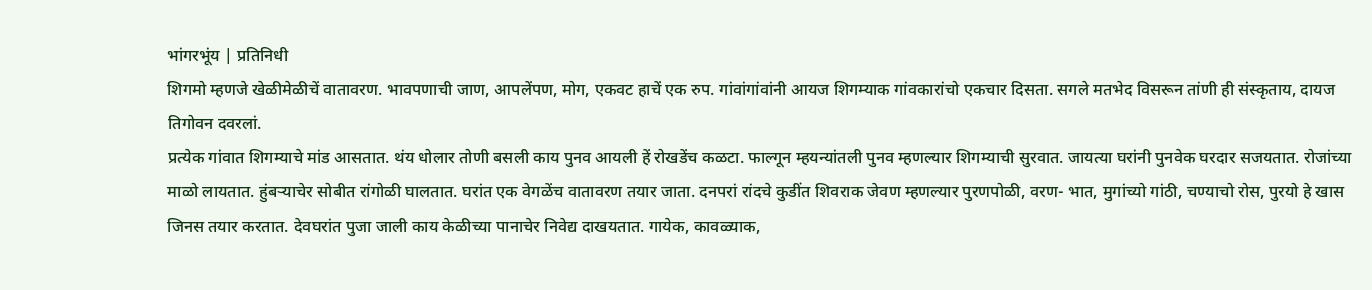भांगरभूंय | प्रतिनिधी
शिगमो म्हणजे खेळीमेळीचें वातावरण. भावपणाची जाण, आपलेंपण, मोग, एकवट हाचें एक रुप. गांवांगांवांनी आयज शिगम्याक गांवकारांचो एकचार दिसता. सगले मतभेद विसरून तांणी ही संस्कृताय, दायज तिगोवन दवरलां.
प्रत्येक गांवात शिगम्याचे मांड आसतात. थंय धोलार तोणी बसली काय पुनव आयली हें रोखडेंच कळटा. फाल्गून म्हयन्यांतली पुनव म्हणल्यार शिगम्याची सुरवात. जायत्या घरांनी पुनवेक घरदार सजयतात. रोजांच्या माळो लायतात. हुंबऱ्याचेर सोबीत रांगोळी घालतात. घरांत एक वेगळेंच वातावरण तयार जाता. दनपरां रांदचे कुडींत शिवराक जेवण म्हणल्यार पुरणपोळी, वरण- भात, मुगांच्यो गांठी, चण्याचो रोस, पुरयो हे खास जिनस तयार करतात. देवघरांत पुजा जाली काय केळीच्या पानाचेर निवेद्य दाखयतात. गायेक, कावळ्याक,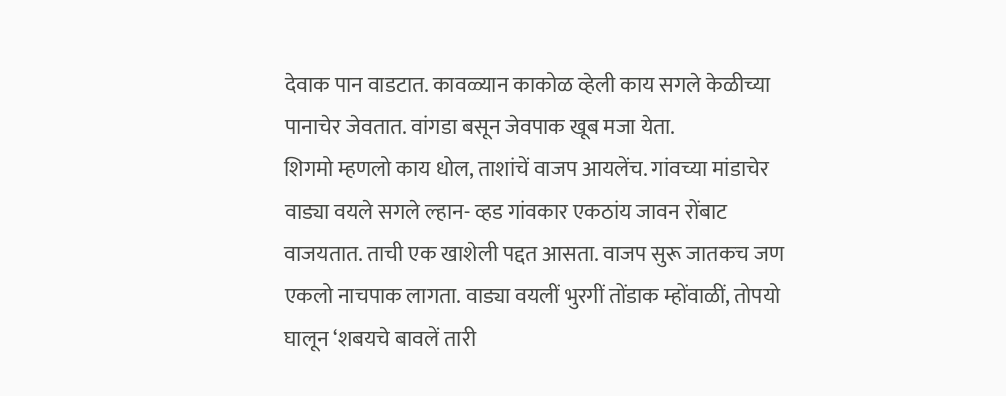देवाक पान वाडटात. कावळ्यान काकोळ व्हेली काय सगले केळीच्या पानाचेर जेवतात. वांगडा बसून जेवपाक खूब मजा येता.
शिगमो म्हणलो काय धोल, ताशांचें वाजप आयलेंच. गांवच्या मांडाचेर वाड्या वयले सगले ल्हान- व्हड गांवकार एकठांय जावन रोंबाट वाजयतात. ताची एक खाशेली पद्दत आसता. वाजप सुरू जातकच जण एकलो नाचपाक लागता. वाड्या वयलीं भुरगीं तोंडाक म्होंवाळीं, तोपयो घालून ‘शबयचे बावलें तारी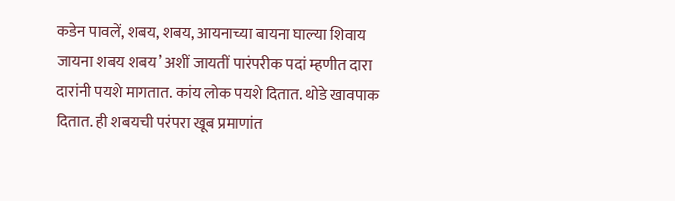कडेन पावलें, शबय, शबय, आयनाच्या बायना घाल्या शिवाय जायना शबय शबय’ अशीं जायतीं पारंपरीक पदां म्हणीत दारा दारांनी पयशे मागतात. कांय लोक पयशे दितात. थोडे खावपाक दितात. ही शबयची परंपरा खूब प्रमाणांत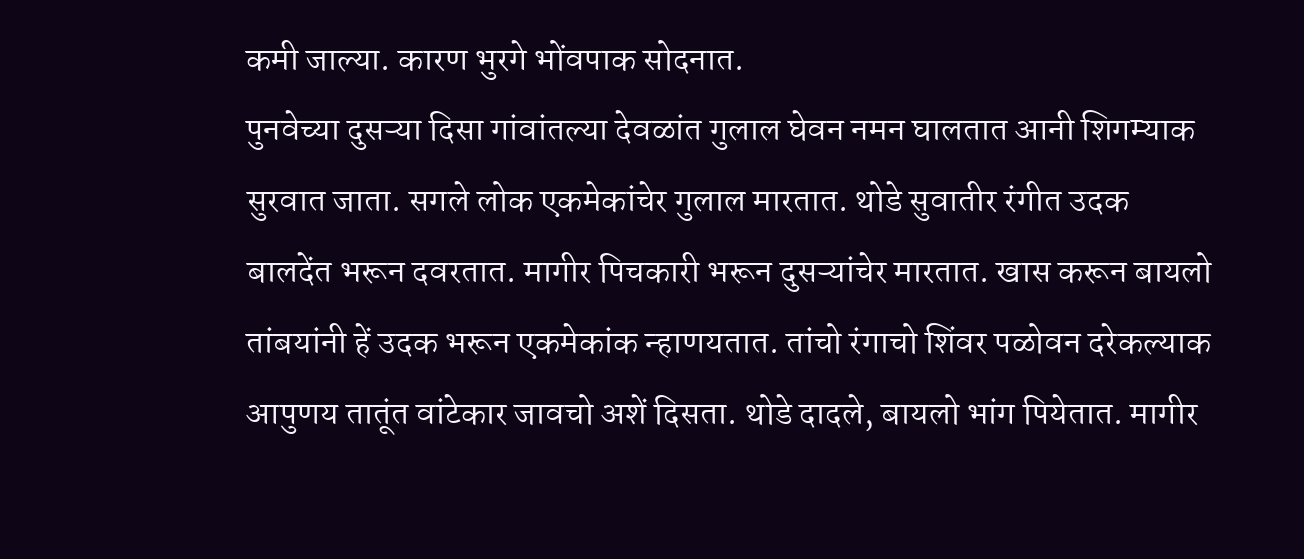कमी जाल्या. कारण भुरगे भोंवपाक सोदनात.
पुनवेच्या दुसऱ्या दिसा गांवांतल्या देवळांत गुलाल घेवन नमन घालतात आनी शिगम्याक सुरवात जाता. सगले लोक एकमेकांचेर गुलाल मारतात. थोडे सुवातीर रंगीत उदक बालदेंत भरून दवरतात. मागीर पिचकारी भरून दुसऱ्यांचेर मारतात. खास करून बायलो तांबयांनी हें उदक भरून एकमेकांक न्हाणयतात. तांचो रंगाचो शिंवर पळोवन दरेकल्याक आपुणय तातूंत वांटेकार जावचो अशें दिसता. थोडे दादले, बायलो भांग पियेतात. मागीर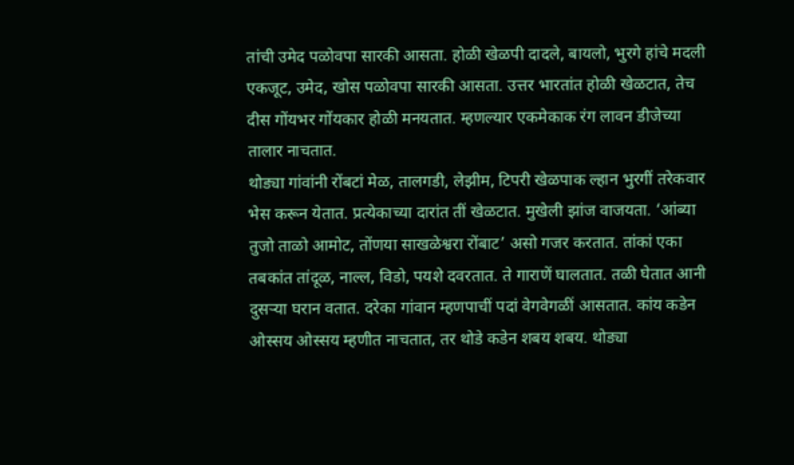तांची उमेद पळोवपा सारकी आसता. होळी खेळपी दादले, बायलो, भुरगे हांचे मदली एकजूट, उमेद, खोस पळोवपा सारकी आसता. उत्तर भारतांत होळी खेळटात, तेच दीस गोंयभर गोंयकार होळी मनयतात. म्हणल्यार एकमेकाक रंग लावन डीजेच्या तालार नाचतात.
थोड्या गांवांनी रोंबटां मेळ, तालगडी, लेझीम, टिपरी खेळपाक ल्हान भुरगीं तरेकवार भेस करून येतात. प्रत्येकाच्या दारांत तीं खेळटात. मुखेली झांज वाजयता. ‘आंब्या तुजो ताळो आमोट, तोंणया साखळेश्वरा रोंबाट’ असो गजर करतात. तांकां एका तबकांत तांदूळ, नाल्ल, विडो, पयशे दवरतात. ते गाराणें घालतात. तळी घेतात आनी दुसऱ्या घरान वतात. दरेका गांवान म्हणपाचीं पदां वेगवेगळीं आसतात. कांय कडेन ओस्सय ओस्सय म्हणीत नाचतात, तर थोडे कडेन शबय शबय. थोड्या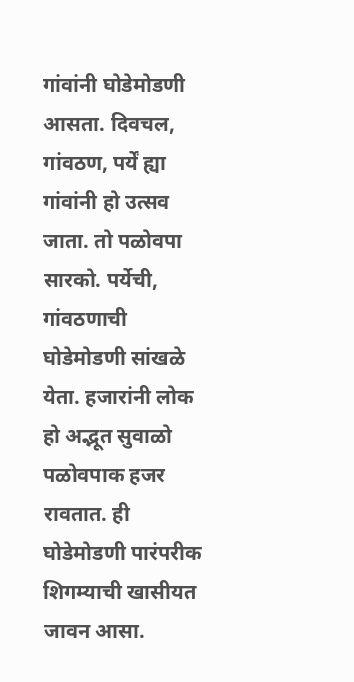गांवांनी घोडेमोडणी आसता. दिवचल, गांवठण, पर्यें ह्या गांवांनी हो उत्सव जाता. तो पळोवपा सारको. पर्येची, गांवठणाची घोडेमोडणी सांखळे येता. हजारांनी लोक हो अद्भूत सुवाळो पळोवपाक हजर रावतात. ही घोडेमोडणी पारंपरीक शिगम्याची खासीयत जावन आसा.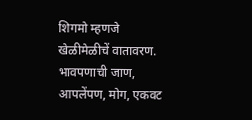शिगमो म्हणजे खेळीमेळीचें वातावरण. भावपणाची जाण, आपलेंपण, मोग, एकवट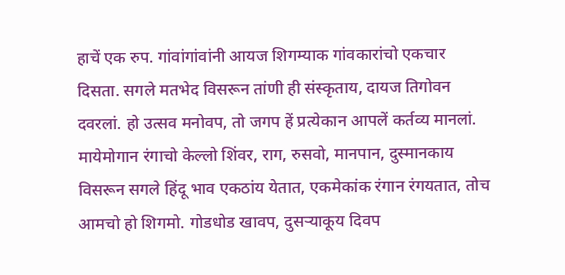हाचें एक रुप. गांवांगांवांनी आयज शिगम्याक गांवकारांचो एकचार दिसता. सगले मतभेद विसरून तांणी ही संस्कृताय, दायज तिगोवन दवरलां. हो उत्सव मनोवप, तो जगप हें प्रत्येकान आपलें कर्तव्य मानलां. मायेमोगान रंगाचो केल्लो शिंवर, राग, रुसवो, मानपान, दुस्मानकाय विसरून सगले हिंदू भाव एकठांय येतात, एकमेकांक रंगान रंगयतात, तोच आमचो हो शिगमो. गोडधोड खावप, दुसऱ्याकूय दिवप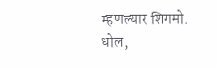म्हणल्यार शिगमो. धोल,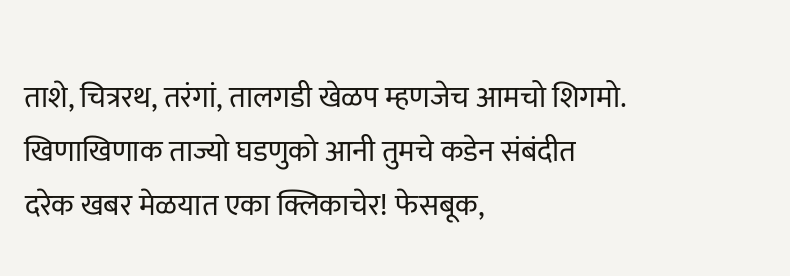ताशे, चित्ररथ, तरंगां, तालगडी खेळप म्हणजेच आमचो शिगमो.
खिणाखिणाक ताज्यो घडणुको आनी तुमचे कडेन संबंदीत दरेक खबर मेळयात एका क्लिकाचेर! फेसबूक,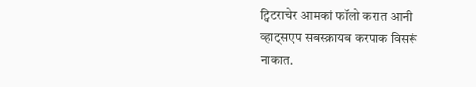ट्विटराचेर आमकां फॉलो करात आनी व्हाट्सएप सबस्क्रायब करपाक विसरूं नाकात.